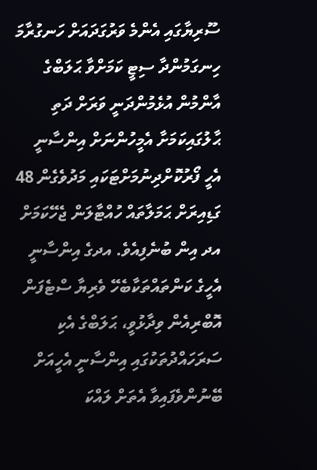ސޫރިޔާގައި އެންމެ ވަރުގަދައަށް ހަނގުރާމަ ހިނގަމުންދާ ސިޓީ ކަމަށްވާ ޙަލަބްގެ އާންމުން އުޅެމުންދަނީ ވަރަށް ދަތި ޙާލުގައިކަމަށާ އެމީހުންނަށް އިންސާނީ އެހީ ފޯރުކޮށްދިނުމަށްޓަކައި މަދުވެގެން 48 ގަޑިއިރަށް ޙަމަލާތައް ހުއްޓާލަން ޖެހޭކަމަށް އދ އިން ބުނެފިއެވެ. އދގެ އިންސާނީ އެހީގެ ކަންތައްތަކާބެހޭ ވެރިޔާ ސްޓެފަން އޮބްރިއެން ވިދާޅުވީ، ޙަލަބްގެ އެކި ސަރަހައްދުތަކުގައި އިންސާނީ އެހީއަށް ބޭނުންވެފައިވާ އެތަށް ލައްކަ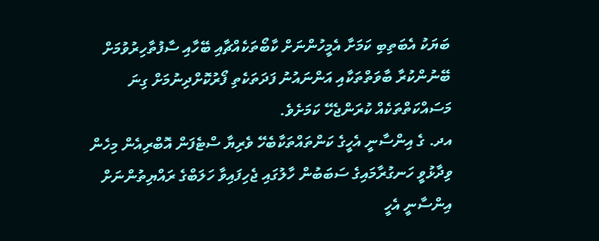ބަޔަކު އެބަތިބި ކަމަށާ އެމީހުންނަށް ކާބޯތަކެއްޗާއި ބޭހާއި ސާފުތާހިރުވުމަށް ބޭނުންކުރާ ބާވަތްތަކާއި އަންނައުނު ފަދަތަކެތި ފޯރުކޮށްދިނުމަށް ގިނަ މަސައްކަތްތަކެއް ކުރަންޖެހޭ ކަމަށެވެ.
އދ. ގެ އިންސާނީ އެހީގެ ކަންތައްތަކާބެހޭ ވެރިޔާ ސްޓެފަން އޮބްރިއެން މިހެން ވިދާޅުވީ ހަނގުރާމައިގެ ސަބަބުން ހާލުގައި ޖެހިފައިވާ ހަލަބްގެ ރައްޔިތުންނަށް އިންސާނީ އެހީ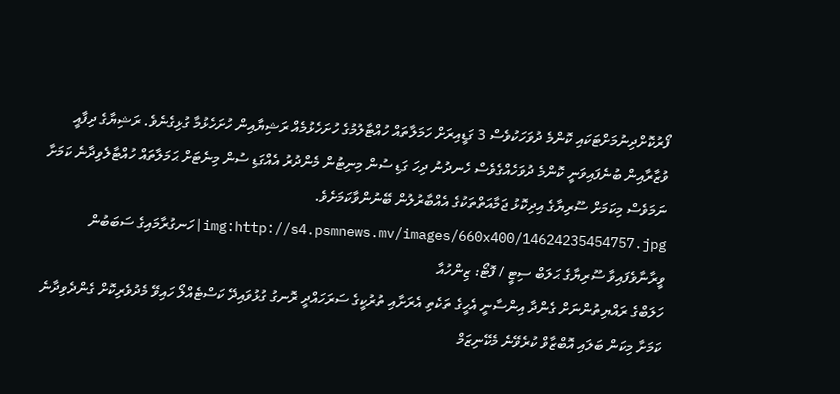ފޯރުކޮށްދިނުމަށްޓަކައި ކޮންމެ ދުވަހަކުވެސް 3 ގަޑީއިރަށް ހަމަލާތައް ހުއްޓާލުމުގެ ހުށަހެޅުމެއް ރަޝިޔާއިން ހުށަހެޅުމާ ގުޅިގެނެވެ. ރަޝިޔާގެ ދިފާއީ ވުޒާރާއިން ބުނެފައިވަނީ ކޮންމެ ދުވަހެއްގެވެސް ހެނދުނު ދިހަ ގަޑި ސުން މިނިޓުން މެންދުރު އެއްގަޑި ސުން މިނެޓަށް ޙަމަލާތައް ހުއްޓާލެވިދާނެ ކަމަށާ ނަމަވެސް މިކަމަށް ސޫރިޔާގެ އިދިކޮޅު ޖަމާއަތްތަކުގެ އެއްބާރުލުން ބޭނުންވާކަމަށެވެ.
img:http://s4.psmnews.mv/images/660x400/14624235454757.jpg|ހަނގުރާމައިގެ ސަބަބުން ވީރާނާވެފައިވާ ސޫރިޔާގެ ޙަލަބް ސިޓީ / ފޮޓޯ: ޒިންހުއާ
ހަލަބްގެ ރައްޔިތުންނަށް ގެންދާ އިންސާނީ އެހީގެ ތަކެތި އެރަށާއި ތުރުކީގެ ސަރަހައްދީ ރޮނގު ގުޅުވައިދޭ ކަސްޓެއްލޯ ހައިވޭ މެދުވެރިކޮށް ގެންދެވިދާނެ ކަމަށާ މިކަން ބަލައި އޮބްޒާވް ކުރެވޭނެ މެކޭނިޒަމް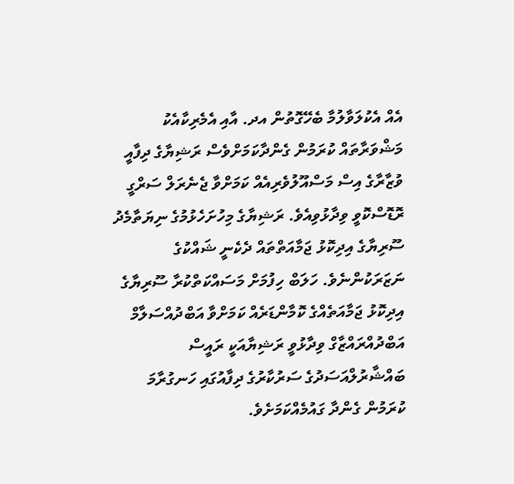އެއް އެކުލަވާލުމާ ބެހޭގޮތުން އދ. އާއި އެމެރިކާއެކު މަޝްވަރާތައް ކުރަމުން ގެންދާކަމަށްވެސް ރަޝިޔާގެ ދިފާއީ ވުޒާރާގެ އިސް މަސްއޫލުވެރިއެއް ކަމަށްވާ ޖެނެރަލް ސަރްގީ ރޮޑޮސްކޮވީ ވިދާޅުވިއެވެ. ރަޝިޔާގެ މިހުށަހެޅުމުގެ ނިޔަތާމެދު ސޫރިޔާގެ އިދިކޮޅު ޖަމާއަތްތައް ދެކެނީ ޝައްކުގެ ނަޒަރަކުންނެވެ. ހަލަބް ހިފުމަށް މަސައްކަތްކުރާ ސޫރިޔާގެ އިދިކޮޅު ޖަމާއަތެއްގެ ކޮމާންޑަރެއް ކަމަށްވާ އަބްދުއްސަލާމް އަބްދުއްރައްޒާގް ވިދާޅުވީ ރަޝިޔާއަކީ ރައީސް ބައްޝާރުލްއަސަދުގެ ސަރުކާރުގެ ދިފާއުގައި ހަނގުރާމަ ކުރަމުން ގެންދާ ގައުމެއްކަމަށެވެ.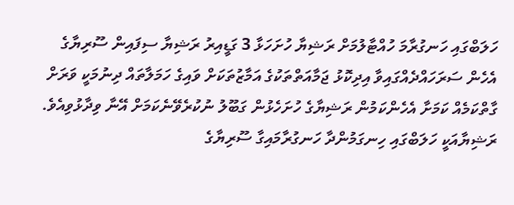ހަލަބްގައި ހަނގުރާމަ ހުއްޓާލުމަށް ރަޝިޔާ ހުށަހަޅާ 3 ގަޑީއިރު ރަޝިޔާ ސިފައިން ސޫރިޔާގެ އެހެން ސަރަހައްދެއްގައިވާ އިދިކޮޅު ޖަމާއަތްތަކުގެ އަމާޒުތަކަށް ވައިގެ ހަމަލާތައް ދިނުމަކީ ވަރަށް ގާތްކަމެއް ކަމަށާ އެހެންކަމުން ރަޝިޔާގެ ހުށަހެޅުން ގަބޫލު ނުކުރެވޭނެކަމަށް އޭނާ ވިދާޅުވިއެވެ. ރަޝިޔާއަކީ ހަލަބްގައި ހިނގަމުންދާ ހަނގުރާމައިގާ ސޫރިޔާގެ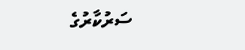ސަރުކާރުގެ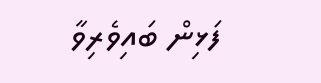ފަޅިން ބައިވެރިވާ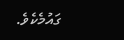ގައުމެކެވެ.